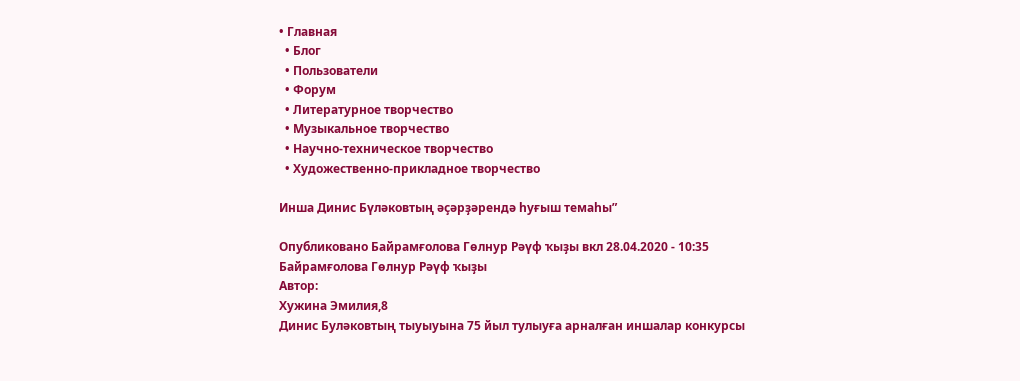• Главная
  • Блог
  • Пользователи
  • Форум
  • Литературное творчество
  • Музыкальное творчество
  • Научно-техническое творчество
  • Художественно-прикладное творчество

Инша Динис Бүләковтың әҫәрҙәрендә һуғыш темаһы”

Опубликовано Байрамғолова Гөлнур Рәүф ҡыҙы вкл 28.04.2020 - 10:35
Байрамғолова Гөлнур Рәүф ҡыҙы
Автор:
Хужина Эмилия,8
Динис Буләковтың тыуыуына 75 йыл тулыуға арналған иншалар конкурсы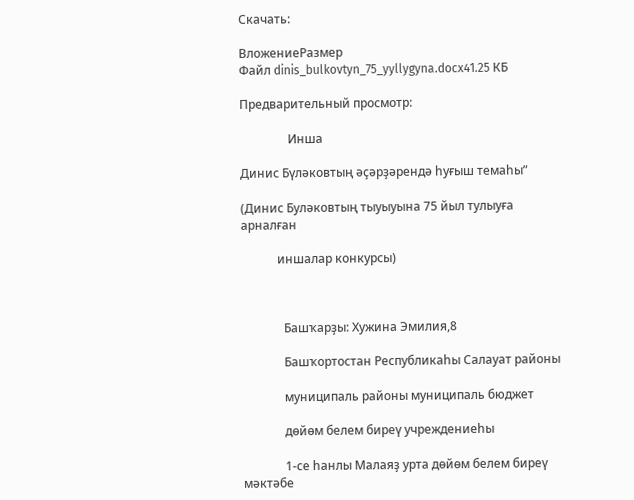Скачать:

ВложениеРазмер
Файл dinis_bulkovtyn_75_yyllygyna.docx41.25 КБ

Предварительный просмотр:

                Инша

Динис Бүләковтың әҫәрҙәрендә һуғыш темаһы”

(Динис Буләковтың тыуыуына 75 йыл тулыуға арналған

            иншалар конкурсы)



              Башҡарҙы: Хужина Эмилия,8

              Башҡортостан Республикаһы Салауат районы

              муниципаль районы муниципаль бюджет

              дөйөм белем биреү учреждениеһы

              1-се һанлы Малаяҙ урта дөйөм белем биреү мәктәбе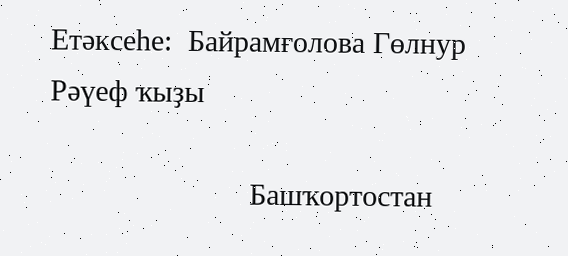Етәксеһе:  Байрамғолова Гөлнур Рәүеф ҡыҙы

                         Башҡортостан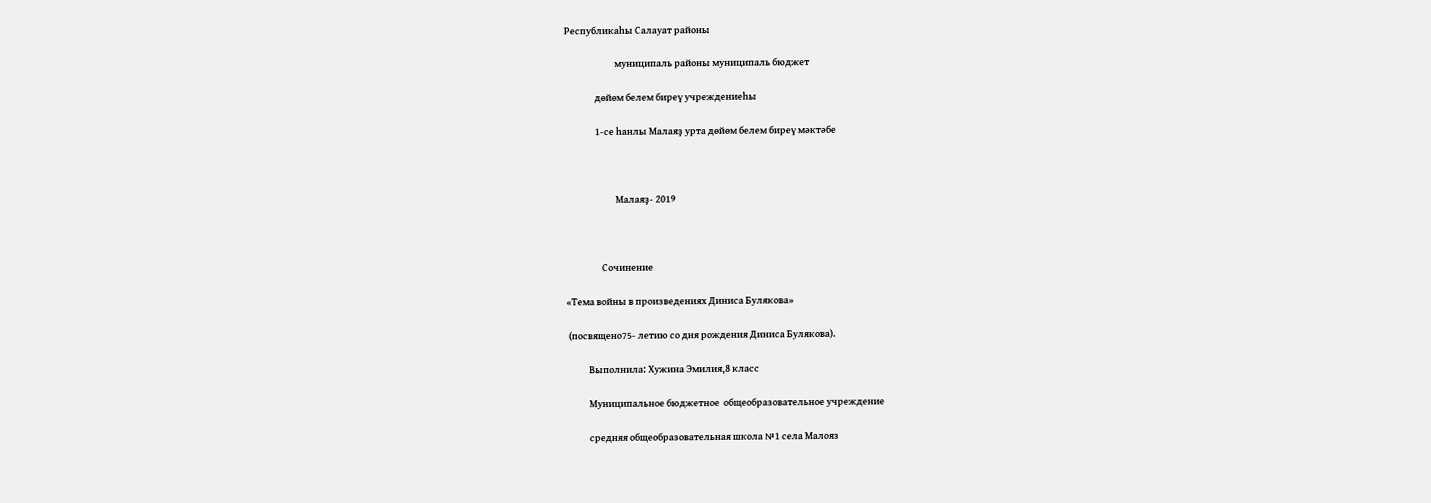Республикаһы Салауат районы

                         муниципаль районы муниципаль бюджет

               дөйөм белем биреү учреждениеһы

               1-се һанлы Малаяҙ урта дөйөм белем биреү мәктәбе



                         Малаяҙ- 2019



                  Сочинение

«Тема войны в произведениях Диниса Булякова»

 (посвящено75- летию со дня рождения Диниса Булякова).

           Выполнила: Хужина Эмилия,8 класс

           Муниципальное бюджетное  общеобразовательное учреждение

           средняя общеобразовательная школа №1 села Малояз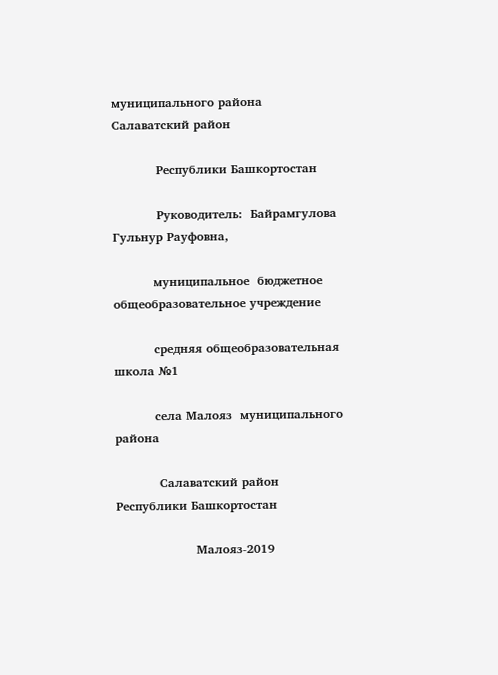муниципального района  Салаватский район

           Республики Башкортостан

           Руководитель:  Байрамгулова Гульнур Рауфовна,

          муниципальное  бюджетное  общеобразовательное учреждение

          средняя общеобразовательная школа №1

          села Малояз  муниципального района

           Салаватский район Республики Башкортостан

                    Малояз-2019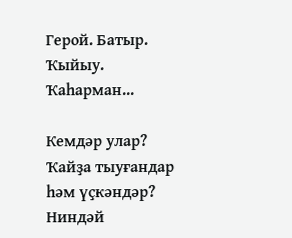Герой. Батыр. Ҡыйыу. Ҡаһарман...

Кемдәр улар? Ҡайҙа тыуғандар һәм үҫкәндәр? Ниндәй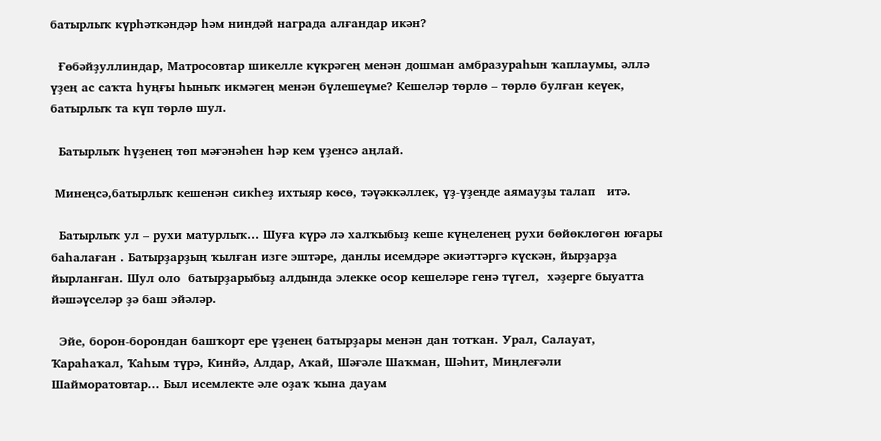батырлыҡ күрһәткәндәр һәм ниндәй награда алғандар икән?

  Ғөбәйҙуллиндар, Матросовтар шикелле күкрәгең менән дошман амбразураһын ҡаплаумы, әллә үҙең ас саҡта һуңғы һыныҡ икмәгең менән бүлешеүме? Кешеләр төрлө – төрлө булған кеүек, батырлыҡ та күп төрлө шул.

  Батырлыҡ һүҙенең төп мәғәнәһен һәр кем үҙенсә аңлай.

 Минеңсә,батырлыҡ кешенән сикһеҙ ихтыяр көсө, тәүәккәллек, үҙ-үҙеңде аямауҙы талап   итә.

  Батырлыҡ ул – рухи матурлыҡ… Шуға күрә лә халҡыбыҙ кеше күңеленең рухи бөйөклөгөн юғары баһалаған . Батырҙарҙың ҡылған изге эштәре, данлы исемдәре әкиәттәргә күскән, йырҙарҙа йырланған. Шул оло  батырҙарыбыҙ алдында элекке осор кешеләре генә түгел,  хәҙерге быуатта йәшәүселәр ҙә баш эйәләр.

  Эйе, борон-борондан башҡорт ере үҙенең батырҙары менән дан тотҡан. Урал, Салауат, Ҡараһаҡал, Ҡаһым түрә, Кинйә, Алдар, Аҡай, Шәғәле Шаҡман, Шәһит, Миңлеғәли Шайморатовтар... Был исемлекте әле оҙаҡ ҡына дауам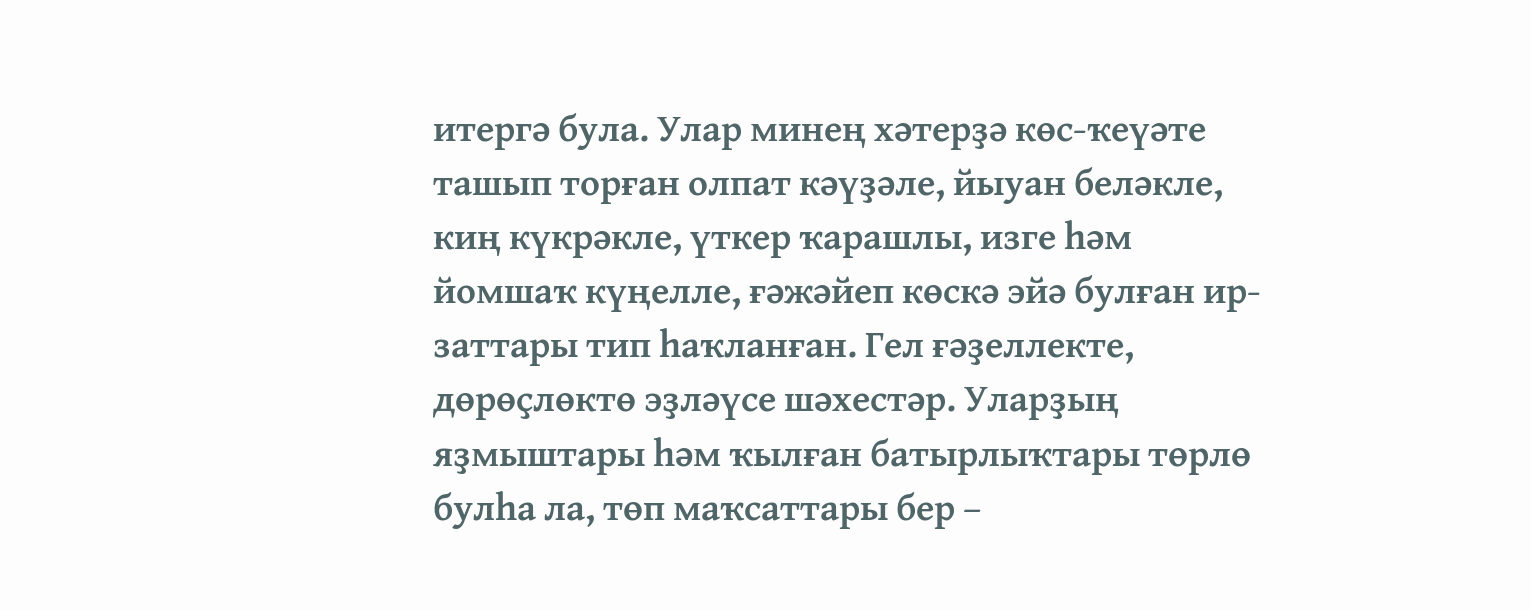итергә була. Улар минең хәтерҙә көс-ҡеүәте ташып торған олпат кәүҙәле, йыуан беләкле, киң күкрәкле, үткер ҡарашлы, изге һәм йомшаҡ күңелле, ғәжәйеп көскә эйә булған ир-заттары тип һаҡланған. Гел ғәҙеллекте, дөрөҫлөктө эҙләүсе шәхестәр. Уларҙың яҙмыштары һәм ҡылған батырлыҡтары төрлө булһа ла, төп маҡсаттары бер –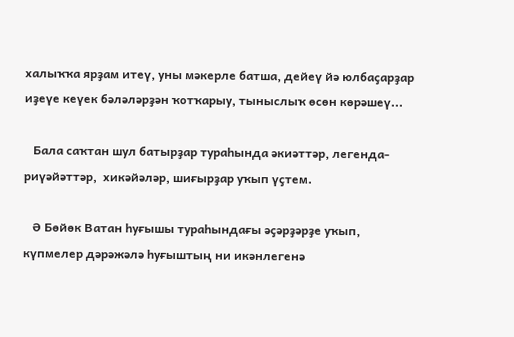халыҡҡа ярҙам итеү, уны мәкерле батша, дейеү йә юлбаҫарҙар иҙеүе кеүек бәләләрҙән ҡотҡарыу, тыныслыҡ өсөн көрәшеү...

   Бала саҡтан шул батырҙар тураһында әкиәттәр, легенда-риүәйәттәр,  хикәйәләр, шиғырҙар уҡып үҫтем.

   Ә Бөйөк Ватан һуғышы тураһындағы әҫәрҙәрҙе уҡып, күпмелер дәрәжәлә һуғыштың ни икәнлегенә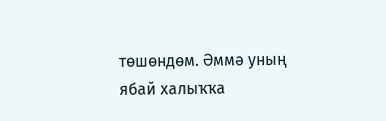төшөндөм. Әммә уның ябай халыҡҡа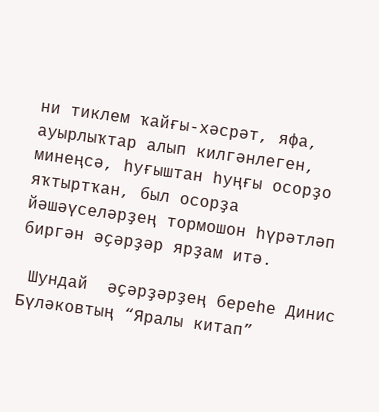ни тиклем ҡайғы-хәсрәт, яфа, ауырлыҡтар алып килгәнлеген, минеңсә, һуғыштан һуңғы осорҙо яҡтыртҡан, был осорҙа йәшәүселәрҙең тормошон һүрәтләп биргән әҫәрҙәр ярҙам итә.

 Шундай  әҫәрҙәрҙең береһе Динис Бүләковтың “Яралы китап”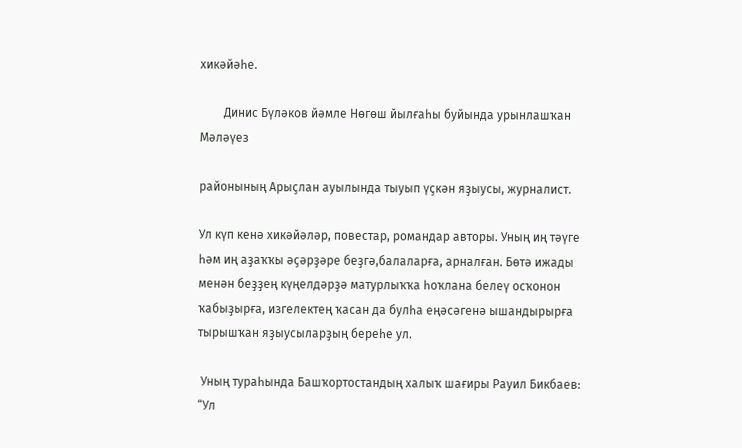хикәйәһе.

        Динис Бүләков йәмле Нөгөш йылғаһы буйында урынлашҡан Мәләүез

районының Арыҫлан ауылында тыуып үҫкән яҙыусы, журналист.

Ул күп кенә хикәйәләр, повестар, романдар авторы. Уның иң тәүге һәм иң аҙаҡҡы әҫәрҙәре беҙгә,балаларға, арналған. Бөтә ижады менән беҙҙең күңелдәрҙә матурлыҡҡа һоҡлана белеү осҡонон ҡабыҙырға, изгелектең ҡасан да булһа еңәсәгенә ышандырырға тырышҡан яҙыусыларҙың береһе ул.

 Уның тураһында Башҡортостандың халыҡ шағиры Рауил Бикбаев: “Ул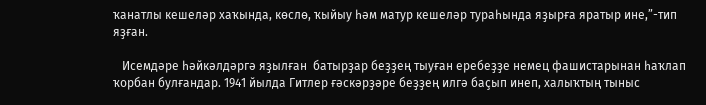ҡанатлы кешеләр хаҡында, көслө, ҡыйыу һәм матур кешеләр тураһында яҙырға яратыр ине,”-тип яҙған.

   Исемдәре һәйкәлдәргә яҙылған  батырҙар беҙҙең тыуған еребеҙҙе немец фашистарынан һаҡлап ҡорбан булғандар. 1941 йылда Гитлер ғәскәрҙәре беҙҙең илгә баҫып инеп, халыҡтың тыныс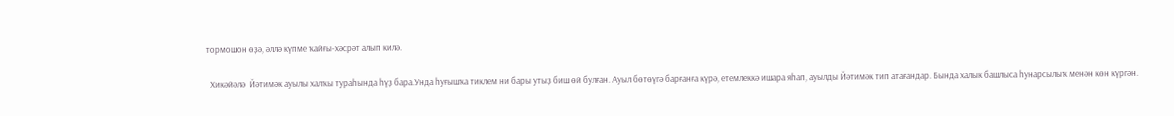тормошон өҙә, әллә күпме ҡайғы-хәсрәт алып килә.

  Хикәйәлә  Йәтимәк ауылы халҡы тураһында һүҙ бара.Унда һуғышҡа тиклем ни бары утыҙ биш өй булған. Ауыл бөтөүгә барғанға күрә, етемлеккә ишара яһап, ауылды Йәтимәк тип атағандар. Бында халык башлыса һунарсылыҡ менән көн күргән.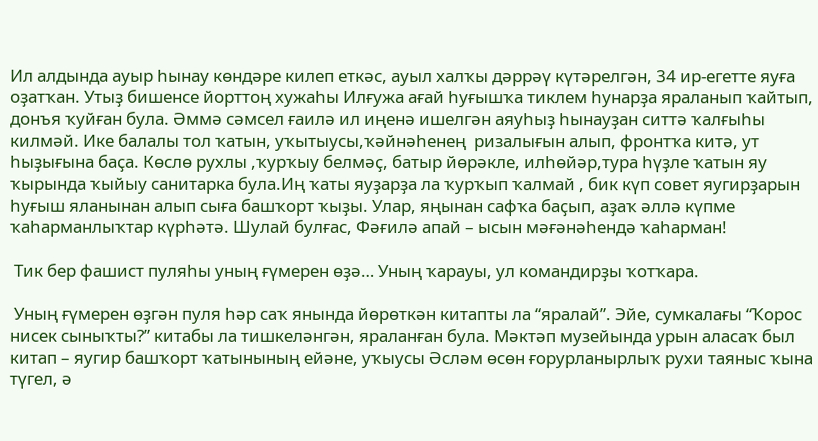Ил алдында ауыр һынау көндәре килеп еткәс, ауыл халҡы дәррәү күтәрелгән, 34 ир-егетте яуға оҙатҡан. Утыҙ бишенсе йорттоң хужаһы Илғужа ағай һуғышҡа тиклем һунарҙа яраланып ҡайтып, донъя ҡуйған була. Әммә сәмсел ғаилә ил иңенә ишелгән аяуһыҙ һынауҙан ситтә ҡалғыһы килмәй. Ике балалы тол ҡатын, уҡытыусы,ҡәйнәһенең  ризалығын алып, фронтҡа китә, ут һыҙығына баҫа. Көслө рухлы ,ҡурҡыу белмәҫ, батыр йөрәкле, илһөйәр,тура һүҙле ҡатын яу ҡырында ҡыйыу санитарка була.Иң ҡаты яуҙарҙа ла ҡурҡып ҡалмай , бик күп совет яугирҙарын һуғыш яланынан алып сыға башҡорт ҡыҙы. Улар, яңынан сафҡа баҫып, аҙаҡ әллә күпме ҡаһарманлыҡтар күрһәтә. Шулай булғас, Фәғилә апай – ысын мәғәнәһендә ҡаһарман!

 Тик бер фашист пуляһы уның ғүмерен өҙә… Уның ҡарауы, ул командирҙы ҡотҡара.

 Уның ғүмерен өҙгән пуля һәр саҡ янында йөрөткән китапты ла “яралай”. Эйе, сумкалағы “Ҡорос нисек сыныҡты?” китабы ла тишкеләнгән, яраланған була. Мәктәп музейында урын аласаҡ был китап – яугир башҡорт ҡатынының ейәне, уҡыусы Әсләм өсөн ғорурланырлыҡ рухи таяныс ҡына түгел, ә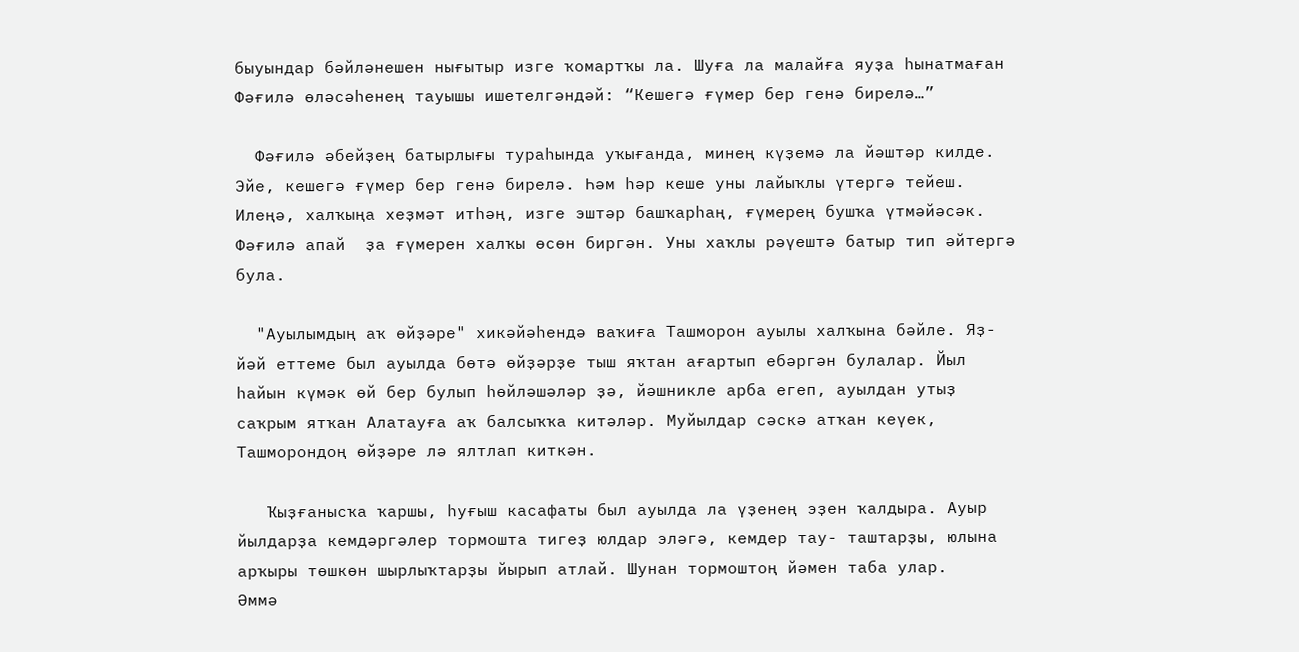быуындар бәйләнешен нығытыр изге ҡомартҡы ла. Шуға ла малайға яуҙа һынатмаған Фәғилә өләсәһенең тауышы ишетелгәндәй: “Кешегә ғүмер бер генә бирелә…”

  Фәғилә әбейҙең батырлығы тураһында уҡығанда, минең күҙемә ла йәштәр килде. Эйе, кешегә ғүмер бер генә бирелә. Һәм һәр кеше уны лайыҡлы үтергә тейеш. Илеңә, халҡыңа хеҙмәт итһәң, изге эштәр башҡарһаң, ғүмерең бушҡа үтмәйәсәк. Фәғилә апай  ҙа ғүмерен халҡы өсөн биргән. Уны хаҡлы рәүештә батыр тип әйтергә була.

  "Ауылымдың аҡ өйҙәре" хикәйәһендә ваҡиға Ташморон ауылы халҡына бәйле. Яҙ-йәй еттеме был ауылда бөтә өйҙәрҙе тыш яҡтан ағартып ебәргән булалар. Йыл һайын күмәк өй бер булып һөйләшәләр ҙә, йәшникле арба егеп, ауылдан утыҙ саҡрым ятҡан Алатауға аҡ балсыҡҡа китәләр. Муйылдар сәскә атҡан кеүек, Ташморондоң өйҙәре лә ялтлап киткән.

   Ҡыҙғанысҡа ҡаршы, һуғыш касафаты был ауылда ла үҙенең эҙен ҡалдыра. Ауыр йылдарҙа кемдәргәлер тормошта тигеҙ юлдар эләгә, кемдер тау- таштарҙы, юлына арҡыры төшкөн шырлыҡтарҙы йырып атлай. Шунан тормоштоң йәмен таба улар.        Әммә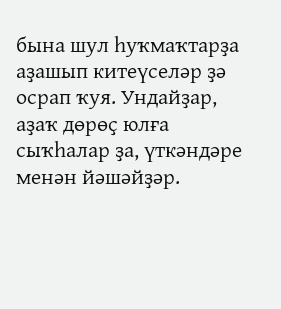бына шул һуҡмаҡтарҙа аҙашып китеүселәр ҙә осрап ҡуя. Ундайҙар, аҙаҡ дөрөҫ юлға сыҡһалар ҙа, үткәндәре менән йәшәйҙәр.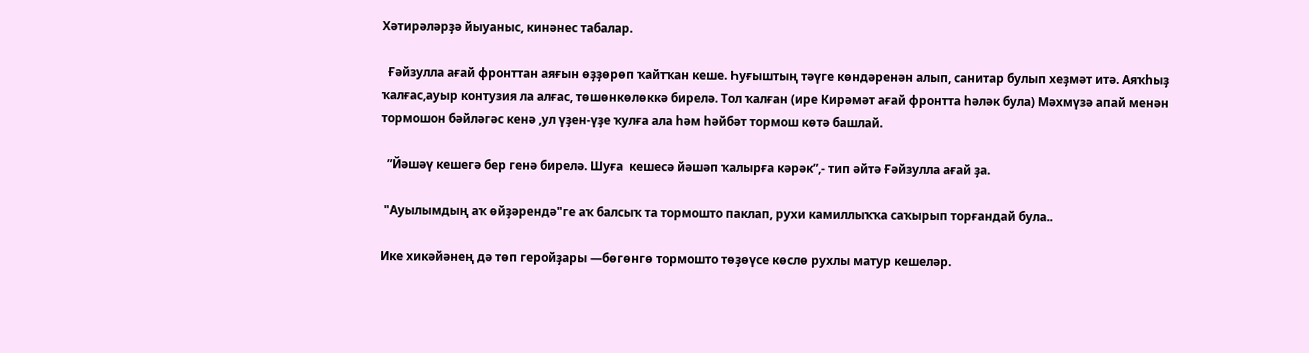Хәтирәләрҙә йыуаныс, кинәнес табалар.

  Ғәйзулла ағай фронттан аяғын өҙҙөрөп ҡайтҡан кеше. Һуғыштың тәүге көндәренән алып, санитар булып хеҙмәт итә. Аяҡһыҙ ҡалғас,ауыр контузия ла алғас, төшөнкөлөккә бирелә. Тол ҡалған (ире Кирәмәт ағай фронтта һәләк була) Мәхмүзә апай менән  тормошон бәйләгәс кенә ,ул үҙен-үҙе ҡулға ала һәм һәйбәт тормош көтә башлай.

  ”Йәшәү кешегә бер генә бирелә. Шуға  кешесә йәшәп ҡалырға кәрәк”,- тип әйтә Ғәйзулла ағай ҙа.

 "Ауылымдың аҡ өйҙәрендә"ге аҡ балсыҡ та тормошто паклап, рухи камиллыҡҡа саҡырып торғандай була..

Ике хикәйәнең дә төп геройҙары —бөгөнгө тормошто төҙөүсе көслө рухлы матур кешеләр.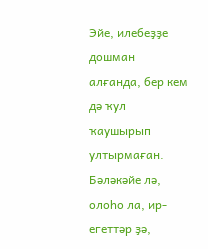Эйе, илебеҙҙе дошман алғанда, бер кем дә ҡул ҡаушырып ултырмаған. Бәләкәйе лә, олоһо ла, ир-егеттәр ҙә,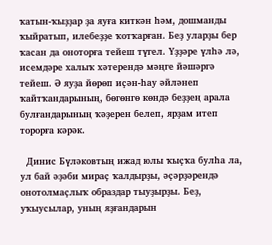ҡатын-ҡыҙҙар ҙа яуға киткән һәм, дошманды ҡыйратып, илебеҙҙе ҡотҡарған. Беҙ уларҙы бер ҡасан да оноторға тейеш түгел. Үҙҙәре үлһә лә, исемдәре халыҡ хәтерендә мәңге йәшәргә тейеш. Ә яуҙа йөрөп иҫән-һау әйләнеп ҡайтҡандарының, бөгөнгө көндә беҙҙең арала булғандарының ҡәҙерен белеп, ярҙам итеп торорға кәрәк.

  Динис Бүләковтың ижад юлы ҡыҫҡа булһа ла, ул бай әҙәби мираҫ ҡалдырҙы, әҫәрҙәрендә онотолмаҫлыҡ образдар тыуҙырҙы. Беҙ, уҡыусылар, уның яҙғандарын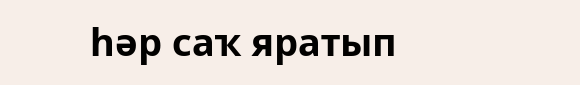һәр саҡ яратып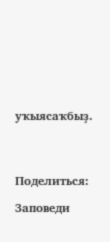уҡыясаҡбыҙ.




Поделиться:

Заповеди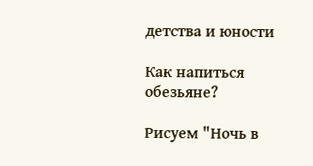детства и юности

Как напиться обезьяне?

Рисуем "Ночь в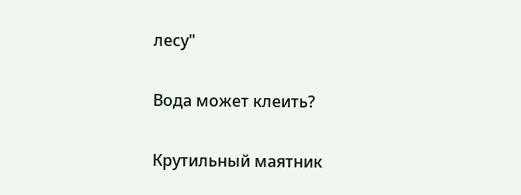лесу"

Вода может клеить?

Крутильный маятник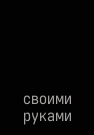своими руками